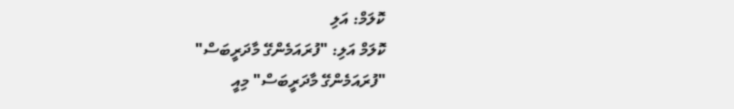ކޮލަމް: އަލި
ކޮލަމް އަލި: "ފުރައަމެންގޭ މާދަރީބަސް"
"ފުރައަމެންގޭ މާދަރީބަސް" މިއީ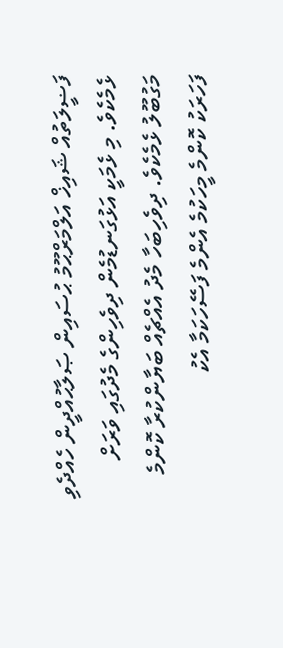ފަޟީލަތުއް ޝައިޚް އަލްމަރްޙޫމު ޙުސައިން ޞަލާޙުއްދީން ހެއްދެވި ޅެމެކެވެ. މި ޅެމަކީ އަޅުގަނޑުމެން ދިވެހިންގެ މެދުގައި ވަރަށް މަގުބޫލު ޅެމެކެވެ. ދިވެހިބަހާ މެދު އެއްޗެއް ބަޔާންކުރާ ކޮންމެ ފަހަރަކު ކޮންމެ މީހަކުމެ އެންމެ ފަސޭހަކަމާ އެކު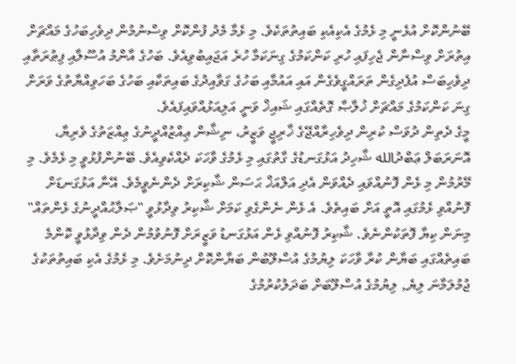ބޭނުންކޮށް އުޅެނީ މި ޅެމުގެ އެކިއެކި ބައިތުތަކެވެ. މި ޅެމާ މެދު ފުންކޮށް ވިސްނުމުން ދިވެހިބަހުގެ މައްޗަށް އިތުރަށް ވިސްނާން ޖެހިފައި ހުރި ކަންކަމުގެ ގިނަކަމާ ހުރެ އަޖައިބުވިއެވެ. ބަހުގެ އާންމު އުސޫލާއި ފިޠުރަތާއި ދިވެހިބަސް އުފެދިގެން ތަރައްގީވެގެން އައި އައުމާއި ބަހުގެ ގަވާއިދުގެ ބައިތަކާއި ބަހުގެ ބަހަވިއްޔާތުގެ ވަރަށް ގިނަ ކަންކަމުގެ މައްޗަށް ޚުލާޞާ ގޮތެއްގައި ޝައިޚް ވަނީ އަލިއަޅުއްވައިފައެވެ.
މީގެ ދެތިން ދުވަސް ކުރިން ދިވެހިރާއްޖޭގެ ޚާރިޖީ ވަޒީރު، ނިޝާން ޢިއްޒުއްދީނުގެ ޢިއްޒަތުގެ ވެރިޔާ، އޮނަރަބަލް ޢަބްދުالله ޝާހިދު އަޅުގަނޑުގެ ގާތުގައި މި ޅެމުގެ ވާހަކަ ދެއްކެވިއެވެ. ބޭނުންފުޅުވީ މި ޅެމެވެ. މި މޭރުމުން މި ޅެން ފޮނުއްވައި ދެއްވަން އެދި އަލްއަޚް ޙަސަން ޝާކިރަށް ދެންނެވީމެވެ. އޭނާ އަޅުގަނޑަށް ފޮނުއްވި ޅެމުގައި އޮތީ އަށް ބައިތެވެ. އެ ޅެން ނެންގެވި ކަމަށް ޝާކިރު ވިދާޅުވީ "ޞަލާޙުއްދީނުގެ ޅެންތައް" މިނަން ކިޔާ ފޮތަކުންނެވެ. ޝާކިރު ފޮނުއްވި ޅެން އަޅުގަނޑު ވަޒީރަށް ފޮނުވުމުން ދެން ވިދާޅުވީ ކޮންމެ ބައިތެއްގައި ބަޔާން ކުރާ ވާހަކަ ލިޔުމުގެ އުސްލޫބުން ބަޔާންކޮށް ދިނުމަށެވެ. މި ޅެމުގެ އެކި ބައިތުތަކުގެ ޖުމުލަމާނަ ލިޔެ, ލިޔުމުގެ އުސްލޫބަށް ބަދަލުކުރުމުގެ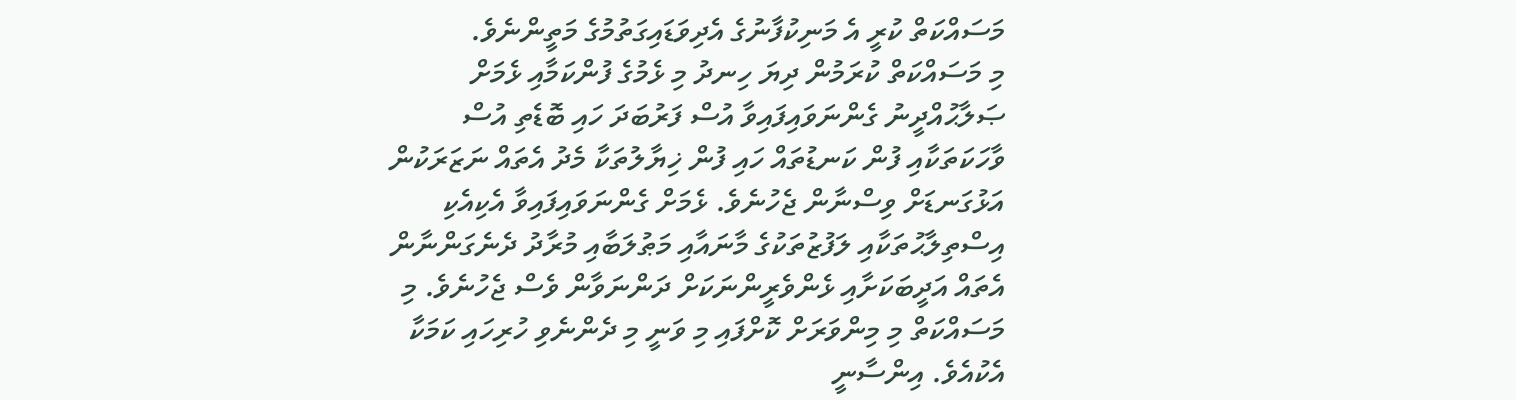މަސައްކަތް ކުރީ އެ މަނިކުފާނުގެ އެދިވަޑައިގަތުމުގެ މަތީންނެވެ.
މި މަސައްކަތް ކުރަމުން ދިޔަ ހިނދު މި ޅެމުގެ ފުންކަމާއި ޅެމަށް ޞަލާޙުއްދީނު ގެންނަވައިފައިވާ އުސް ފަރުބަދަ ހައި ބޮޑެތި އުސް ވާހަކަތަކާއި ފުން ކަނޑުތައް ހައި ފުން ޚިޔާލުތަކާ މެދު އެތައް ނަޒަރަކުން އަޅުގަނޑަށް ވިސްނާން ޖެހުނެވެ. ޅެމަށް ގެންނަވައިފައިވާ އެކިއެކި އިސްތިލާޙުތަކާއި ލަފުޒުތަކުގެ މާނައާއި މަޠުލަބާއި މުރާދު ދެނެގަންނާން އެތައް އަދީބަކަށާއި ޅެންވެރީންނަކަށް ދަންނަވާން ވެސް ޖެހުނެވެ. މި މަސައްކަތް މި މިންވަރަށް ކޮށްފައި މި ވަނީ މި ދެންނެވި ހުރިހައި ކަމަކާ އެކުއެވެ. އިންސާނީ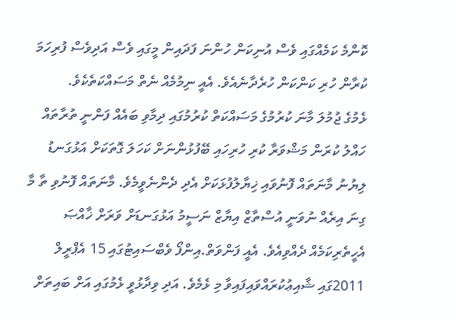ކޮންމެ ކަމެއްގައި ވެސް އުނިކަން ހުންނަ ފަދައިން މީގައި ވެސް އަދިވެސް ފުރިހަމަ ކުރާން ހުރި ކަންކަން ހުރެދާނެއެވެ. އެއީ ނިމުމެއް ނެތް މަސައްކަތެކެވެ.
ޅެމުގެ ޖުމުލަ މާނަ ކުރުމުގެ މަސައްކަތް ކުރުމުގައި ދިމާވި ބައެއް ފަންނީ ތުރާތައް ހައްލު ކުރަން މަޝްވަރާ ކުރި ހުރިހައި ބޭފުޅުންނަށް ކަހަލަ ގޮތަކަށް އަޅުގަނޑު ލިޔުނު މާނަތައް ފޮނުވައި ޚިޔާލުފުޅަކަށް އެދި ދެންނެވީމެވެ. މާނަތައް ފޮނުވި ތާ މާ ގިނަ އިރެއް ނުވަނީ އުސްތާޒް އިޔާޒް ނަސީމު އަޅުގަނޑަށް ވަރަށް ޚާއްޞަ އެހީތެރިކަމެއް ދެއްވިއެވެ. އެއީ ފަންވަތް.އިންފޯ ވެބްސައިޓުގައި 15 އެޕްރީލް 2011ގައި ޝާއިޢުކުރައްވައިފައިވާ މި ޅެމެވެ. އަދި ވިދާޅުވީ ޅެމުގައި އަށް ބައިތަށް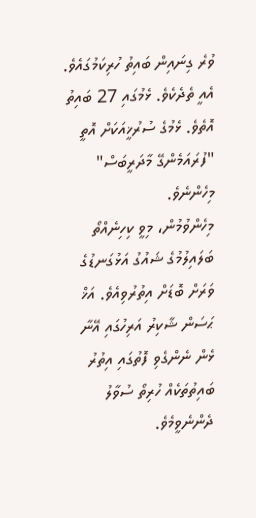ވުރެ ގިނައިން ބައިތު ހުރިކަމުގައެވެ. އެއީ ތެދެކެވެ. ޅެމުގައި 27 ބައިތު އޮތެވެ. ޅެމުގެ ސުރުޚީއަކަށް އޮތީ "ފުރައަމެންގޭ މާދަރީބަސް" މިހެންނެވެ.
މިހެންވުމުން، މިވީ ކިހިނެއްތޯ ބަލައިލުމުގެ ޝައުގު އަޅުގަނޑުގެ ވަރަށް ބޮޑަށް އިތުރުވިއެވެ. އަޚް ޙަސަން ޝާކިރު އަރިހުގައި އޭނާ ޅެން ނެންގެވި ފޮތުގައި އިތުރު ބައިތުތަކެއް ހުރިތޯ ސުވާލު ދެންނެވީމެވެ.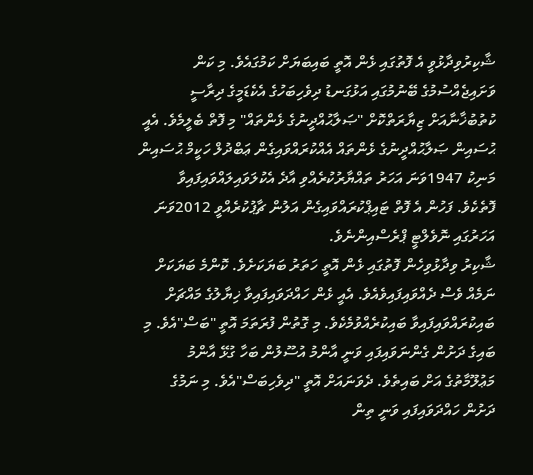ޝާކިރުވިދާޅުވީ އެ ފޮތުގައި ޅެން އޮތީ ބައިބަޔަށް ކަމުގައެވެ. މި ކަން ވަށައިޖެއްސުމުގެ ބޭނުމުގައި އަޅުގަނޑު ދިވެހިބަހުގެ އެކެޑަމީގެ ދިރާސީ ކުތުބުޚާނާއަށް ޒިޔާރަތްކޮށް "ޞަލާޙުއްދީނުގެ ޅެންތައް" މި ފޮތް ބެލީމެވެ. އެއީ ޙުސައިން ޞަލާޙުއްދީނުގެ ޅެންތައް އެއްކުރައްވައިގެން ޢަބްދުލް ހަކީމް ޙުސައިން މަނިކު 1947ވަނަ އަހަރު ތައްޔާރުކުރެއްވި އާދެ އެކުލަވައިލައްވައިފައިވާ ފޮތެކެވެ. ފަހުން އެ ފޮތް ޓައިޕްކުރައްވައިގެން އަލުން ޗާޕުކުރެއްވީ 2012ވަނަ އަހަރުގައި ނޮވެލްޓީ ޕްރެސްއިންނެވެ.
ޝާކިރު ވިދާޅުވިހެން ފޮތުގައި ޅެން އޮތީ ހަތަރު ބަޔަކަށެވެ. ކޮންމެ ބަޔަކަށް ނަމެއް ވެސް ދެއްވައިފައިވެއެވެ. އެއީ ޅެން ހައްދަވައިފައިވާ ޚިޔާލުގެ މައްޗަށް ބައިކުރައްވައިފައިވާ ބައިކުރެއްވުމެކެވެ. މި ގޮތުން ފުރަތަމަ އޮތީ "ބަސް"އެވެ. މި ބައިގެ ދަށުން ގެންނަވައިފައި ވަނީ އާންމު އުސޫލުން ބަހާ ގުޅޭ އާންމު މަޢުލޫމާތުގެ އަށް ބައިތެވެ. ދެވަނައަށް އޮތީ "ދިވެހިބަސް"އެވެ. މި ނަމުގެ ދަށުން ހައްދަވައިފައި ވަނީ ތިން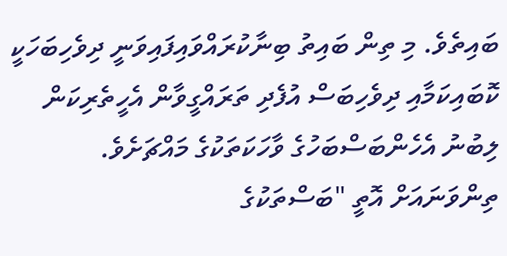ބައިތެވެ. މި ތިން ބައިތު ބިނާކުރައްވައިފައިވަނީ ދިވެހިބަހަކީ ކޮބައިކަމާއި ދިވެހިބަސް އުފެދި ތަރައްގީވާން އެހީތެރިކަން ލިބުނު އެހެންބަސްބަހުގެ ވާހަކަތަކުގެ މައްޗަށެވެ. ތިންވަނައަށް އޮތީ "ބަސްތަކުގެ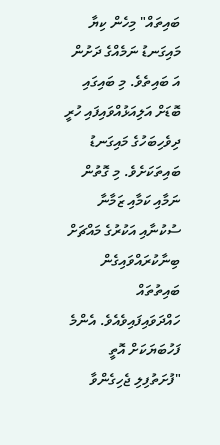ބައިތައް" މިހެން ކިޔާ މައިގަނޑު ނަމެއްގެ ދަށުން އަ ބައިތެވެ. މި ބައިގައި ބޮޑަށް އަލިއަޅުއްވައިފައި ހުރީ ދިވެހިބަހުގެ މައިގަނޑު ބައިތަކަށެވެ. މި ގޮތުން ނަމާއި ކަމާއި ޒަމާނާ ސުކުނާއި އަކުރުގެ މައްޗަށް ބިނާކުރައްވައިގެން ބައިތުތައް ހައްދަވައިފައިވެއެވެ. އެންމެ ފަހުބަޔަކަށް އޮތީ "ފުށަތުފިލި ޖެހިގެންވާ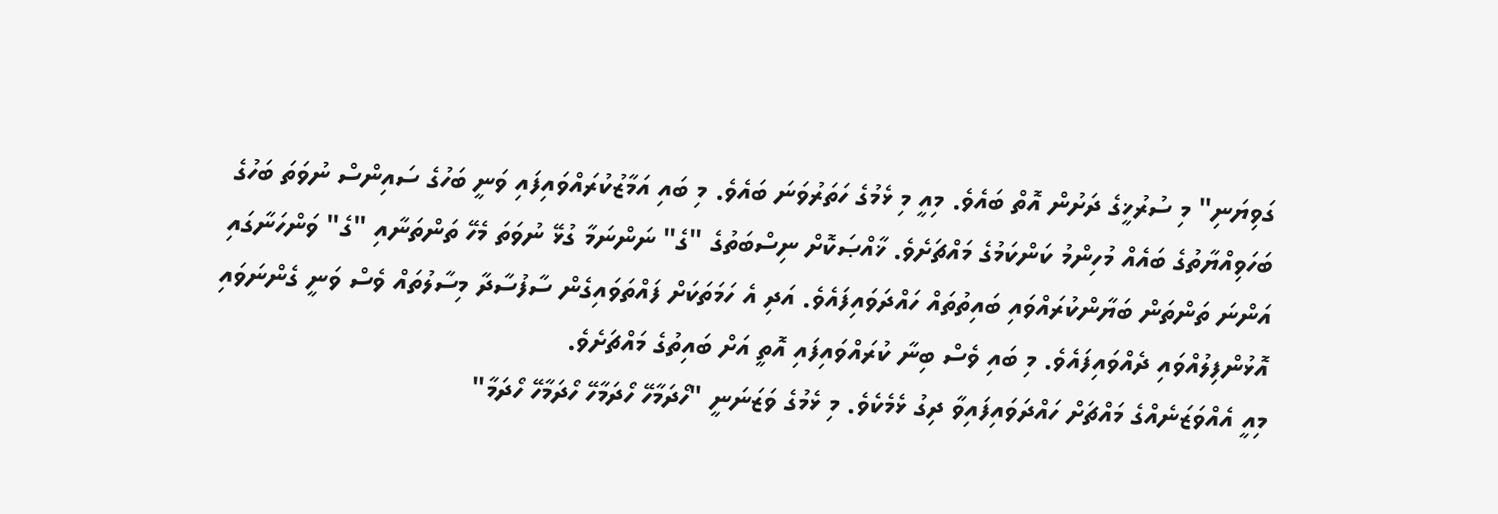ގަވިޔަނި" މި ސުރުޚީގެ ދަށުން އޮތް ބައެވެ. މިއީ މި ޅެމުގެ ހަތަރުވަނަ ބައެވެ. މި ބައި އަމާޒުކުރައްވައިފައި ވަނީ ބަހުގެ ސައިންސް ނުވަތަ ބަހުގެ ބަހަވިއްޔާތުގެ ބައެއް މުހިންމު ކަންކަމުގެ މައްޗަށެވެ. ޚާއްޞަކޮށް ނިސްބަތުގެ "ގެ" ނަންނަމާ ގުޅޭ ނުވަތަ މެހޭ ތަންތަނާއި "ގެ" ވަންހަނާގައި އަންނަ ތަންތަން ބަޔާންކުރައްވައި ބައިތުތައް ހައްދަވައިފައެވެ. އަދި އެ ހަމަތަކަށް ފައްތަވައިގެން ސާފުސާދާ މިސާލުތައް ވެސް ވަނީ ގެންނަވައި އޮޅުންފިލުއްވައި ދެއްވައިފައެވެ. މި ބައި ވެސް ބިނާ ކުރައްވައިފައި އޮތީ އަށް ބައިތުގެ މައްޗަށެވެ.
މިއީ އެއްވަޒަނެއްގެ މައްޗަށް ހައްދަވައިފައިވާ ދިގު ޅެމެކެވެ. މި ޅެމުގެ ވަޒަނަނީ "ހޯދަމާހޭ ހޯދަމާހޭ ހޯދަމާހޭ ހޯދަމާ"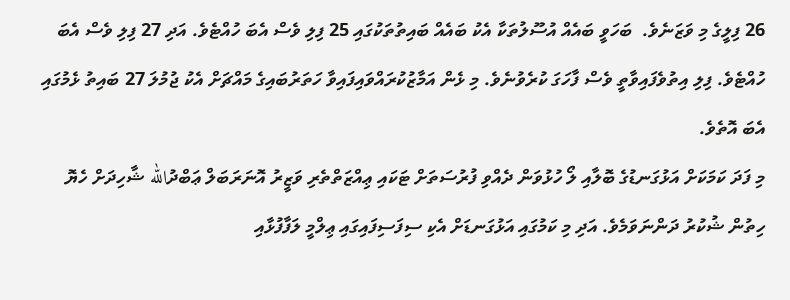26 ފިލީގެ މި ވަޒަނެވެ.  ބަހަވީ ބައެއް އުސޫލުތަކާ އެކު ބައެއް ބައިތުތަކުގައި 25 ފިލި ވެސް އެބަ ހުއްޓެވެ. އަދި 27 ފިލި ވެސް އެބަ ހުއްޓެވެ. ފިލި އިތުވެފައިވާތީ ވެސް ފާހަގަ ކުރެވުނެވެ. މި ޅެން އަމާޒުކުރައްވައިފައިވާ ހަތަރުބައިގެ މައްޗަށް އެކު ޖުމުލަ 27 ބައިތު ޅެމުގައި އެބަ އޮތެވެ.
މި ފަދަ ކަމަކަށް އަޅުގަނޑުގެ ބޮލާއި ލޯ ހުޅުވަން ދެއްވި ފުރުސަތަށް ޓަކައި ޢިއްޒަތްތެރި ވަޒީރު އޮނަރަބަލް ޢަބްދުالله ޝާހިދަށް ހެޔޮ ހިތުން ޝުކުރު ދަންނަވަމެވެ. އަދި މި ކަމުގައި އަޅުގަނޑަށް އެކި ސިފަސިފައިގައި ޢިލްމީ ލަފާފުޅާއި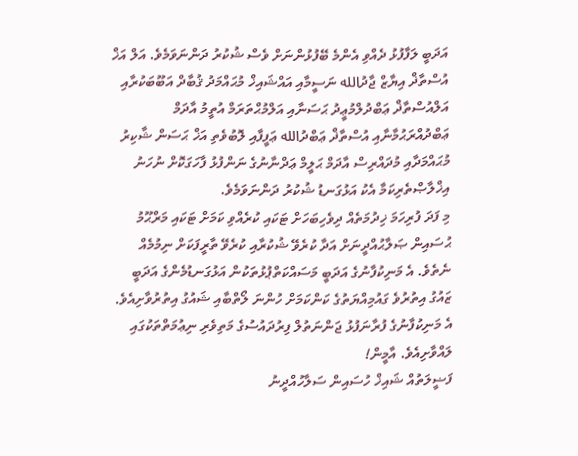އަދަބީ ލަފާފުޅު ދެއްވި އެންމެ ބޭފުޅުންނަށް ވެސް ޝުކުރު ދަންނަވަމެވެ. އަލް އަޚް އުސްތާޛް އިޔާޒް ޖާދުالله ނަސީމާއި އައްޝައިޚް މުޙައްމަދު ޤުބާދް އަބޫބަކުރާއި އަލްއުސްތާޛް ޢަބްދުލްމުޢީދު ޙަސަނާއި އަލްމުޙްތަރަމް އުތީމު އާދަމް ޢަބްދުއްރަޙުމާނާއި އުސްތާޛް ޢަބްދުالله ޢަފީފާއި ލޮބުވެތި އަޚް ޙަސަން ޝާކިރު މުޙައްމަދާއި މުދައްރިސް އާދަމް ޙަލީމް ޢަދްނާނުގެ ނަންފުޅު ފާހަގަކޮށް ނުހަނު އިޚްލާޞްތެރިކަމާ އެކު އަޅުގަނޑު ޝުކުރު ދަންނަވަމެވެ.
މި ފަދަ ފުރިހަމަ ޚިދުމަތެއް ދިވެހިބަހަށް ޓަކައި ކުރެއްވި ކަމަށް ޓަކައި މަރްޙޫމު ޙުސައިން ޞަލާޙުއްދީނަށް އަދާ ކުރެވޭ ޝުކުރާއި ކުރެވޭ ތާރީފަކަށް ނިމުމެއް ނެތެވެ. އެ މަނިކުފާނުގެ އަދަބީ މަސައްކަތްޕުޅުތަކުން އަޅުގަނޑުމެންގެ އަދަބީ ޒައުގު އިތުރުވެ ގައުމިއްޔަތުގެ ކަންކަމަށް ހުންނަ ލޯތްބާއި ޝައުގު އިތުރުވާށިއެވެ. އެ މަނިކުފާނުގެ ފުރާނަފުޅު ޖަންނަތުލް ފިރުދައުސުގެ މަތިވެރި ނިޢުމަތްތަކުގައި ލައްވާށިއެވެ. އާމީން!
ފަޟީލަތުއް ޝައިޚް ހުސައިން ސަލާހުއްދީނު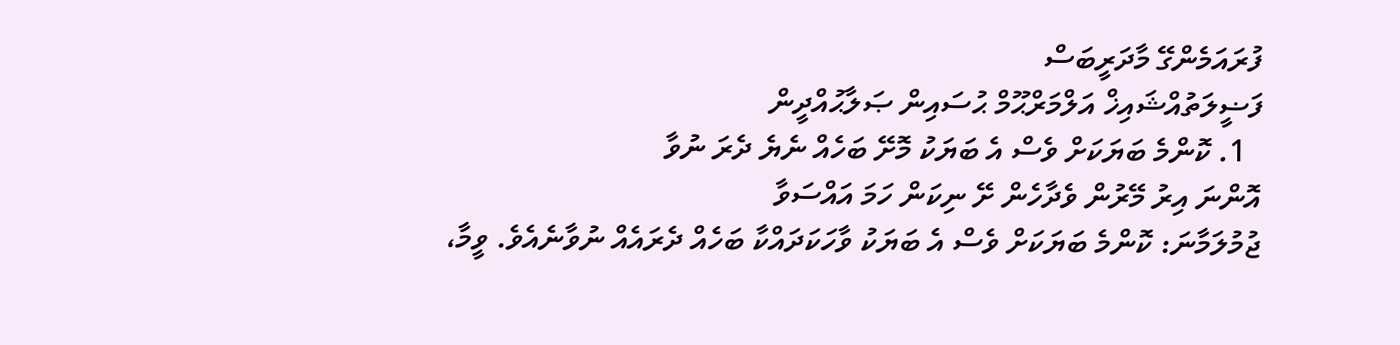ފުރައަމެންގޭ މާދަރީބަސް
ފަޟީލަތުއްޝައިޚް އަލްމަރްޙޫމް ޙުސައިން ޞަލާޙުއްދީން
  1. ކޮންމެ ބަޔަކަށް ވެސް އެ ބަޔަކު މޮށޭ ބަހެއް ނެޔެ ދެރަ ނުވާ
އޮންނަ އިރު މޭރުން ވެދާހެން ށޭ ނިކަން ހަމަ އައްސަވާ
ޖުމުލަމާނަ: ކޮންމެ ބަޔަކަށް ވެސް އެ ބަޔަކު ވާހަކަދައްކާ ބަހެއް ދެރައެއް ނުވާނެއެވެ. ވީމާ،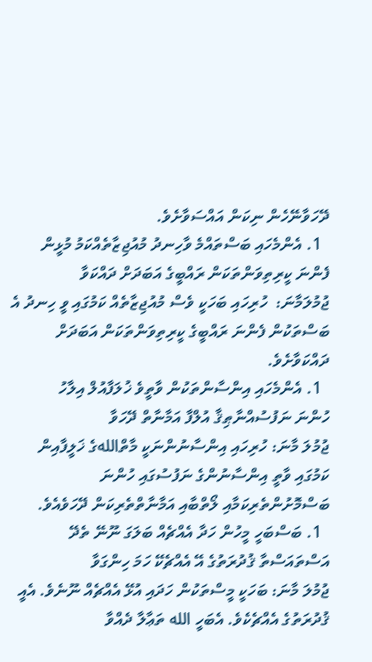ދޭހަވާނޭހެން ނިކަން އައްސަވާށެވެ.
  1. އެންމެހައި ބަސްތައްމެ ވާހިނދު މުއުޖިޒާތެއްކަމު މުޅީން
ފެންނަ ކީރިތިވަންތަކަން ރައްބީގެ އަބަދަށް ދައްކަވާ
ޖުމުލަމާނަ:  ހުރިހައި ބަހަކީ ވެސް މުއުޖިޒާތެއް ކަމުގައި ވީ ހިނދު އެ ބަސްތަކުން ފެންނަ ރައްބީގެ ކީރިތިވަންތަކަން އަބަދަށް ދައްކަވާށެވެ.
  1. އެންމެހައި އިންސާންތަކުން ވާތީވެ ޚުލަފާއުލް އިލާހު
ހުންނަ ނަފުސުއްނާޠިޤާ އުލްފާ އަމާނާތް ދޭހަވާ
ޖުމުލަ މާނަ: ހުރިހައި އިންސާނުންނަކީ މާތްاللهގެ ޚަލީފާއިން ކަމުގައި ވާތީ އިންސާނުންގެ ނަފުސުގައި ހުންނަ ބަސްމޮށުންތެރިކަމާއި ލޯތްބާއި އަމާނާތްތެރިކަން ދޭހަވެއެވެ.
  1. ބަސްބަހީ މީހުން ހަދާ އެއްޗެއް ބަލަގަ ނޫނޭ ތެދޭ
އަސްތައަސްތާ ޤުދުރަތުގެ އޭ އެއްޗެކޭ ހަމަ ހިންގަވާ
ޖުމުލަ މާނަ: ބަހަކީ މީސްތަކުން ހަދައި އުޅޭ އެއްޗެއް ނޫނެވެ. އެއީ ޤުދުރަތުގެ އެއްޗެކެވެ. އެބަހީ الله ތަޢާލާ ދެއްވާ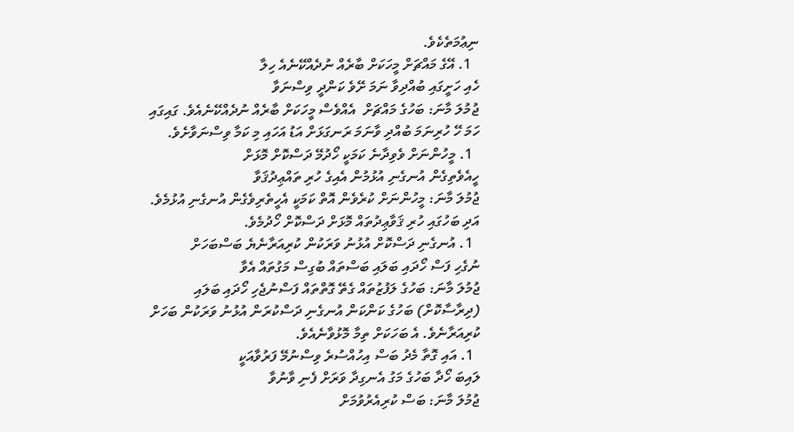ނިޢުމަތެކެވެ.
  1. އޭގެ މައްޗަށް މީހަކަށް ބާރެއް ނުދެއްކޭނެއެ ހިލާ
ހެއި ހަށީގައި ބުއްދިވާ ނަމަ ށޭވެ ކަންދީ ވިސްނަވާ
ޖުމުލަ މާނަ: ބަހުގެ މައްޗަށް  އެއްވެސް މީހަކަށް ބާރެއް ނުދެއްކޭނެއެވެ. ގައިގައި ހަމަ ހޭ ހުރިނަމަ ބުއްދި ވާނަމަ ރަނގަޅަށް އަޑު އަހައި މި ކަމާ ވިސްނަވާށެވެ.
  1. މީހުންނަށް ވެވިދާނެ ކަމަކީ ހޯދުމޭ ދަސްކޮށް މޮޅަށް
ހީއެވެތިގެން އުނގެނި އުޅުމުން އެއިގެ ހުރި ތައްޢިދުޤަވާ
ޖުމުލަ މާނަ: މީހުންނަށް ކުރެވެން އޮތް ކަމަކީ އެހީތެރިވެގެން އުނގެނި އުޅުމެވެ. އަދި ބަހުގައި ހުރި ޤަވާޢިދުތައް މޮޅަށް ދަސްކޮށް ހޯދުމެވެ.
  1. އުނގެނި ދަސްކޮށް އުޅުނު ވަރަކުން ކުރިއަރާނެޔެ ބަސްބަހަށް
ނުގެހި ފަސް ހޯދައި ބަލައި ބަސްތައް ބުގިސް މަގުތައް އެވާ
ޖުމުލަ މާނަ: ބަހުގެ ލަފުޒުތައް ގެތޭ ގޮތްތައް ފަސްނުޖެހި ހޯދައި ބަލައި (ދިރާސާކޮށް) ބަހުގެ ކަންކަން އުނގެނި ދަސްކުރަން އުޅުނު ވަރަކުން ބަހަށް ކުރިއަރާނެވެ. އެ ބަހަކަށް ތިމާ މޮޅުވާނެއެވެ.
  1. އައި ގޮތާ މެދު ބަސް އިހުއްސުރެ ވިސްނުމޭ ފަރުވާއަކީ
ލައިބަ ހޯދާ ބަހުގެ މަގު އެނގިދާ ވަރަށް ފެނި ވާނުވާ
ޖުމުލަ މާނަ: ބަސް ކުރިއެރުވުމަށް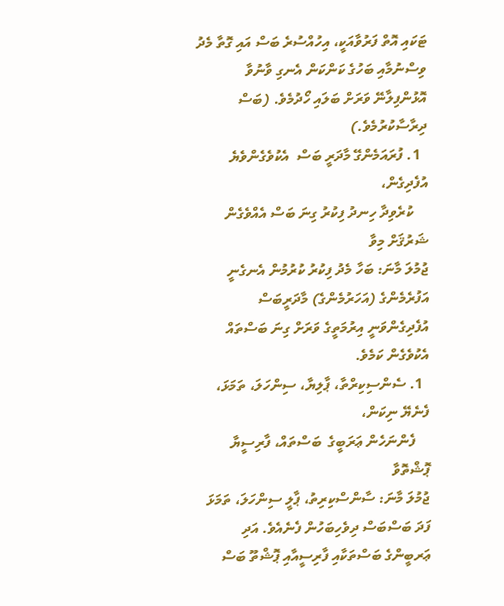ޓަކައި އޮތް ފަރުވާއަކީ، އިހުއްސުރެ ބަސް އައި ގޮތާ މެދު ވިސްނުމާއި ބަހުގެ ކަންކަން އެނގި ވާނުވާ އޮޅުންފިލާނޭ ވަރަށް ބަލައި ހޯދުމެވެ. (ބަސް ދިރާސާކުރުމެވެ.)
  1. ފުރައަމެންގޭ މާދަރީ ބަސް  އެކުވެގެންވެޔެ އުފެދިގެން،
    ކުރެވިދާ ހިނދު ފިކުރު ގިނަ ބަސް އެއްވެގެން ޝަރުޤަށް މިވާ
ޖުމުލަ މާނަ: ބަހާ މެދު ފިކުރު ކުރުމުން އެނގެނީ އަފުރެމެންގެ (އަހަރުމެންގެ) މާދަރީބަސް އުފެދިގެންވަނީ އިރުމަތީގެ ވަރަށް ގިނަ ބަސްތައް އެކުވެގެން ކަމެވެ.
  1. ސެންސިކިރްތާ، ޕާލިޔާ، ސިންހަލަ، ތަމަޅަ، ފެނެޔޭ ނިކަން،
    ފެންނަހެން ޢަރަބީގެ  ބަސްތައް، ފާރިސީޔާ ޕޮޝްތޮވާ
ޖުމުލަ މާނަ: ސާންސްކިރިތު، ޕާލީ ސިންހަލަ، ތަމަޅަ ފަދަ ބަސްބަސް ދިވެހިބަހުން ފެނެއެވެ. އަދި ޢަރބީންގެ ބަސްތަކާއި ފާރިސީއާއި ޕޮޝްތޫ ބަސް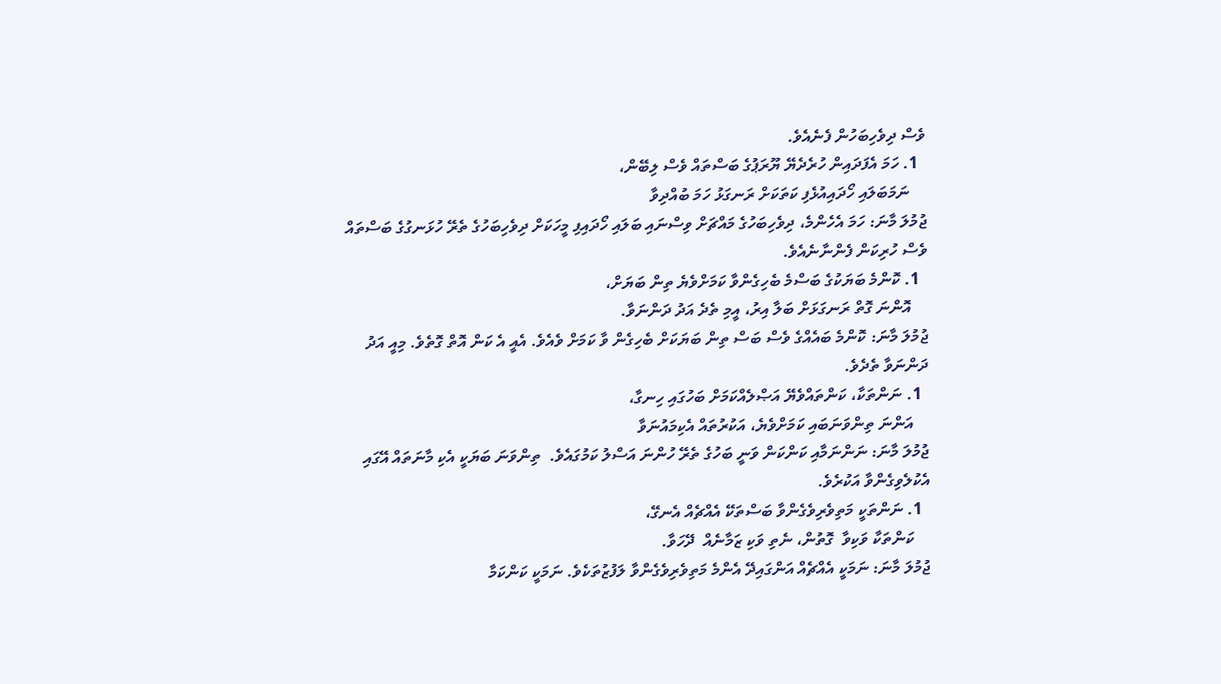ވެސް ދިވެހިބަހުން ފެނެއެވެ.
  1. ހަމަ އެފަދައިން ހުރެދެޔޭ ޔޫރަޕުގެ ބަސްތައް ވެސް ލިބޭން،
    ނަމަބަލައި ހޯދައިއުޅެފި ކަތަކަށް ރަނގަޅު ހަމަ ބުއްދިވާ
ޖުމުލަ މާނަ: ހަމަ އެހެންމެ، ދިވެހިބަހުގެ މައްޗަށް ވިސްނައި ބަލައި ހޯދައިފި މީހަކަށް ދިވެހިބަހުގެ ތެރޭ ހުޅަނގުގެ ބަސްތައް ވެސް ހުރިކަން ފެންނާނެއެވެ.
  1. ކޮންމެ ބަޔަކުގެ ބަސްމެ ބެހިގެންވާ ކަމަށްވެޔެ ތިން ބަޔަށް،
    އޮންނަ ގޮތް ރަނގަޅަށް ބަލާ އިރު، އީމި ތެދެ އަދު ދަންނަވާ.
ޖުމުލަ މާނަ: ކޮންމެ ބައެއްގެ ވެސް ބަސް ތިން ބަޔަކަށް ބެހިގެން ވާ ކަމަށް ވެއެވެ. އެއީ އެ ކަން އޮތް ގޮތެވެ. މިއީ އަދު ދަންނަވާ ތެދެވެ.
  1. ނަންތަކާ، ކަންތައްވެޔޭ އަޞްލެއްކަމަށް ބަހުގައި ހިނގާ،
    އަންނަ ތިންވަނަބައި ކަމަށްވެޔެ، އަކުރުތައް އެކިމައުނަވާ
ޖުމުލަ މާނަ: ނަންނަމާއި ކަންކަން ވަނީ ބަހުގެ ތެރޭ ހުންނަ އަސްލު ކަމުގައެވެ.  ތިންވަނަ ބަޔަކީ އެކި މާނަތައް އޭގައި އެކުލެވިގެންވާ އަކުރެވެ.
  1. ނަންތަކީ މަތިވެރިވެގެންވާ ބަސްތަކޭ އެއްޗެއް އެނގޭ،
    ކަންތަކާ ވަކިވާ  ގޮތުން، ނެތި ވަކި ޒަމާނެއް  ދޭހަވާ.
ޖުމުލަ މާނަ: ނަމަކީ އެއްޗެއް އަންގައިދޭ އެންމެ މަތިވެރިވެގެންވާ ލަފުޒުތަކެވެ. ނަމަކީ ކަންކަމާ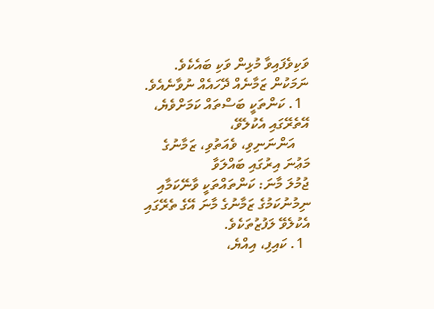ވަކިވެފައިވާ މުޅިން ވަކި ބައެކެވެ. ނަމަކުން ޒަމާނެއް ދޭހައެއް ނުވާނެއެވެ.
  1. ކަންތަކީ ބަސްތައް ކަމަށްވެޔެ، އޭތެރޭގައި އެކުލެވޭ،
    އަންނަނިވި، ވެއަތުވި، ޒަމާނުގެ މަޢުނަ އިރުގައި ބައްލަވާ
ޖުމުލަ މާނަ: ކަންތައްތަކީ ވާނޭކަމާއި ނިމުނުކަމުގެ ޒަމާނުގެ މާނަ އޭގެ ތެރޭގައި އެކުލެވޭ ލަފުޒުތަކެވެ.
  1. ކައިފި، އިއްޔެ،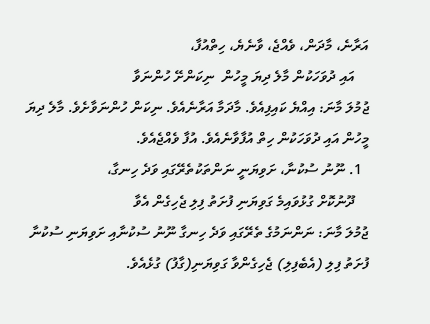އަރާނެ، މާދަން، ވެއްޖެ، ވާނެޔެ، ހިތްއުފާ،
    އައި ދުވަހަކުން މާލެ ދިޔަ މީހުން  ނިކަންށޭ ހުންނަވާ
ޖުމުލަ މާނަ: އިއްޔެ ކައިފިއެވެ. މާދަމާ އަރާނެއެވެ. ނިކަން ހުންނަވާށެވެ. މާލެ ދިޔަ މީހުން އައި ދުވަހަކުން ހިތް އުފާވާނެއެވެ. އުފާ ވެއްޖެއެވެ.
  1. ނޫނު ސުކުނާ، ށަވިޔަނީ ނަންތަކުތެރޭގައި ވަދެ ހިނގާ،
    ދޫނުކޮށް ގުޅުވައިމެ ގަވިޔަނި ފުށަތު ފިލި ޖެހިގެން އެވާ
ޖުމުލަ މާނަ: ނަންނަމުގެ ތެރޭގައި ވަދެ ހިނގާ ނޫނު ސުކުނާއި ށަވިޔަނި ސުކުނާ ފުށަތު ފިލި (އެބެފިލި) ޖެހިގެންވާ ގަވިޔަނި(ގާފު) ގުޅެއެވެ.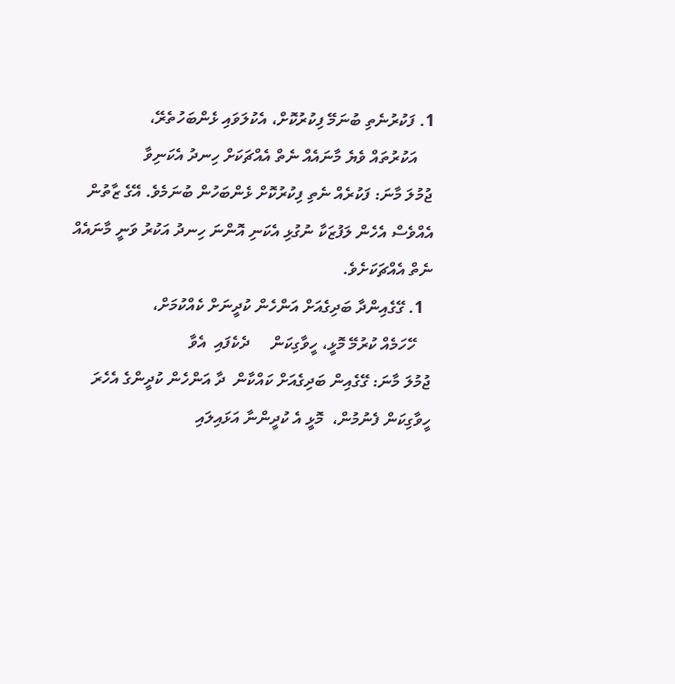1. ފަކުރުނެތި ބުނަމޭ ފިކުރުކޮށް، އެކުލަވައި ޅެންބަހުތެރޭ،
    އަކުރުތައް ވެޔެ މާނައެއް ނެތް އެއްޗަކަށް ހިނދު އެކަނިވާ
ޖުމުލަ މާނަ: ފަކުރެއް ނެތި ފިކުރުކޮށް ޅެންބަހުން ބުނަމެވެ. އޭގެ ޒާތުން އެއްވެސް އެހެން ލަފުޒަކާ ނުގުޅި އެކަނި އޮންނަ ހިނދު އަކުރު ވަނީ މާނައެއް ނެތް އެއްޗަކަށެވެ.
  1. ގޭގެއިންދާ ބަދިގެއަށް އަންހެން ކުދީނަށް ކެއްކުމަށް،
    ހޭހަމެއް ކުރުމޭ މޮޅީ، ހީވާގިކަން     ދެކެފައި  އެވާ
ޖުމުލަ މާނަ: ގޭގެއިން ބަދިގެއަށް ކައްކާން  ދާ އަންހެން ކުދީންގެ އެހެރަ ހީވާގިކަން ފެނުމުން،  މޮޅީ އެ ކުދީންނާ އަޅައިލައި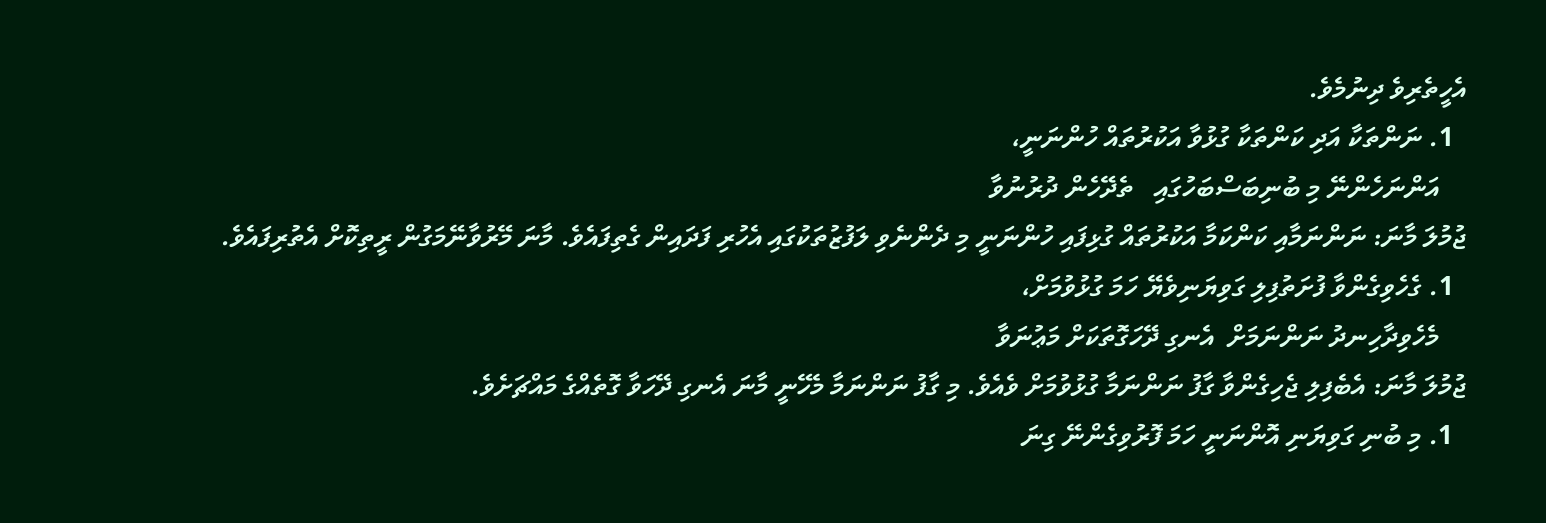އެހީތެރިވެ ދިނުމެވެ.
  1. ނަންތަކާ އަދި ކަންތަކާ ގުޅުވާ އަކުރުތައް ހުންނަނީ،
    އަންނަހެންނޭ މި ބުނިބަސްބަހުގައި   ތެދޭހެން ދުރުނުވާ
ޖުމުލަ މާނަ: ނަންނަމާއި ކަންކަމާ އަކުރުތައް ގުޅިފައި ހުންނަނީ މި ދެންނެވި ލަފުޒުތަކުގައި އެހުރި ފަދައިން ގެތިފައެވެ. މާނަ މޭރުވާނޭމަގުން ރީތިކޮށް އެތުރިފައެވެ.
  1. ގެހެވިގެންވާ ފުށަތުފިލި ގަވިޔަނިވެޔޭ ހަމަ ގުޅުވުމަށް،
    މެހެވިދާހިނދު ނަންނަމަށް  އެނގި ދޭހަގޮތަކަށް މަޢުނަވާ
ޖުމުލަ މާނަ: އެބެފިލި ޖެހިގެންވާ ގާފު ނަންނަމާ ގުޅުވުމަށް ވެއެވެ. މި ގާފު ނަންނަމާ މެހޭނީ މާނަ އެނގި ދޭހަވާ ގޮތެއްގެ މައްޗަށެވެ.
  1. މި ބުނި ގަވިޔަނި އޮންނަނީ ހަމަ ފޮރުވިގެންނޭ ގިނަ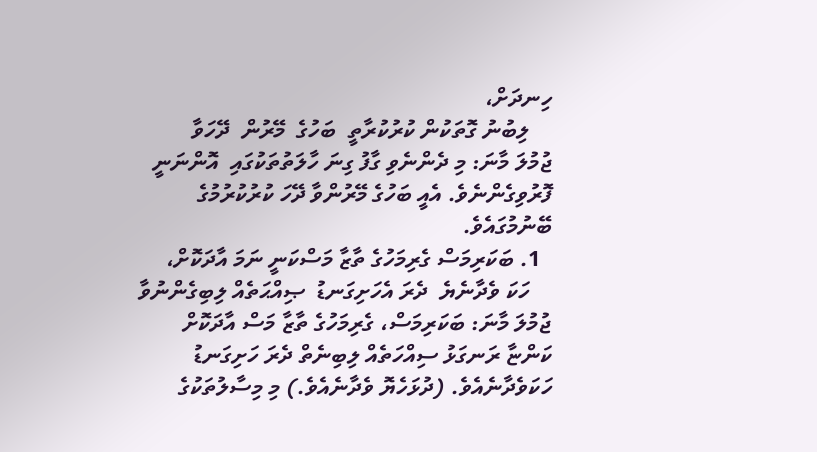ހިނދަށް،
    ލިބުނު ގޮތަކުން ކުރުކުރާތީ  ބަހުގެ  މޭރުން  ދޭހަވާ
ޖުމުލަ މާނަ: މި ދެންނެވި ގާފު ގިނަ ހާލަތުތަކުގައި  އޮންނަނީ ފޮރުވިގެންނެވެ. އެއީ ބަހުގެ މޭރުންވާ ދޭހަ ކުރުކުރުމުގެ ބޭނުމުގައެވެ.
  1. ބަކަރިމަސް ގެރިމަހުގެ ތާޒާ މަސްކަނީ ނަމަ އާދަކޮށް،
    ހަކަ ވެދާނެޔެ  ދެރަ އެހަށިގަނޑު  ޞިއްޙަތެއް ލިބިގެންނުވާ
ޖުމުލަ މާނަ: ބަކަރިމަސް، ގެރިމަހުގެ ތާޒާ މަސް އާދަކޮށް ކަންޏާ ރަނގަޅު ސިއްހަތެއް ލިބިނެތް ދެރަ ހަށިގަނޑު ހަކަވެދާނެއެވެ. (ދުޅަހެޔޮ ވެދާނެއެވެ.) މި މިސާލުތަކުގެ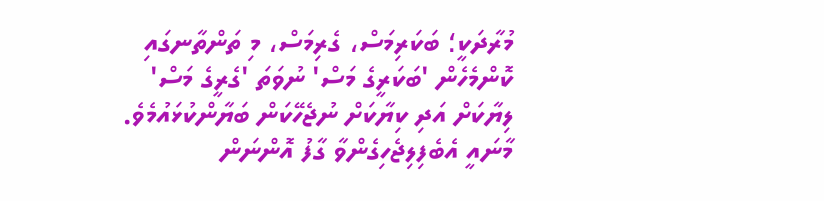މުރާދަކީ؛ ބަކަރިމަސް، ގެރިމަސް، މި ތަންތާނގައި ކޮންމެހެން 'ބަކަރީގެ މަސް' ނުވަތަ 'ގެރީގެ މަސް' ލިޔާކަށް އަދި ކިޔާކަށް ނުޖެހޭކަން ބަޔާންކުޅައުމެވެ. މާނައީ އެބެފިލިޖެހިގެންވާ ގާފު އޮންނަން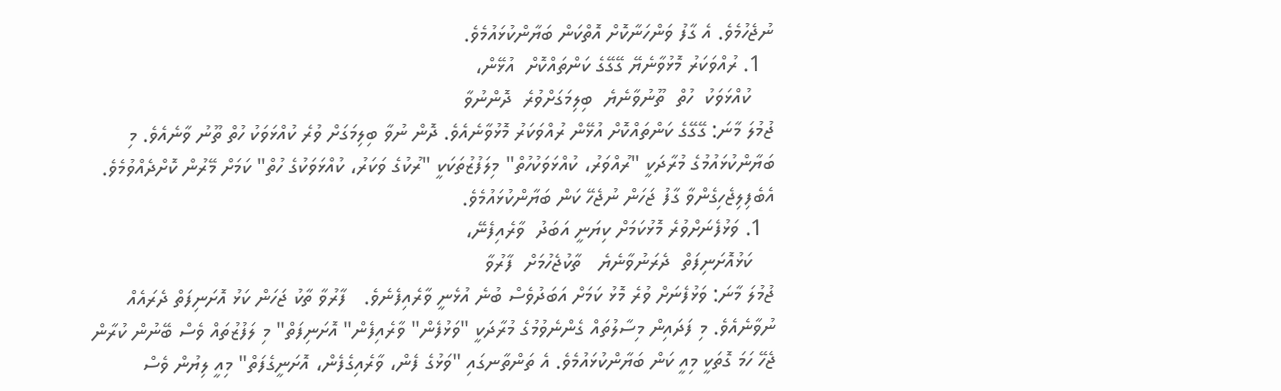ނުޖެހުމެވެ. އެ ގާފު ވަންހަނާކޮށް އޮތްކަން ބަޔާންކުޅައުމެވެ.
  1. ރުއްވަކަރު މޮޅުވާނެޔޭ ގޭގޭގެ ކަންތައްކޮށް  އުޅޭން،
    ކުއްޅަވަކު  ހުތް  ތޫނުވާނެޔެ  ބިލިމަގަށްވުރެ  ދޮންނުވާ
ޖުމުލަ މާނަ: ގޭގޭގެ ކަންތައްކޮށް އުޅޭން ރުއްވަކަރު މޮޅުވާނެއެވެ. ދޮން ނުވާ ބިލިމަގަށް ވުރެ ކުއްޅަވަކު ހުތް ތޫނު ވާނެއެވެ. މި ބަޔާންކުޅައުމުގެ މުރާދަކީ "ރުއްވަރު، ކުއްޅަވަކުހުތް" މިލަފުޒުތަކަކީ "ރުކުގެ ވަކަރު، ކުއްޅަވަކުގެ ހުތް" ކަމަށް މޭރުން ކޮށްދެއްވުމެވެ. އެބެފިލިޖެހިގެންވާ ގާފު ޖަހަން ނުޖެހޭ ކަން ބަޔާންކުޅައުމެވެ.
  1. ވަޅުފެނަށްވުރެ މޮޅުކަމަށް ކިޔަނީ އަބަދު  ވާރެއިފެނޭ،
    ކަޅުއޮށަނިފަތް  ދެރަނުވާނެޔެ   ތާކުޖެހުމަށް  ފާރުވާ
ޖުމުލަ މާނަ: ވަޅުފެނަށް ވުރެ މޮޅު ކަމަށް އަބަދުވެސް ބުނެ އުޅެނީ ވާރެއިފެނެވެ.   ފާރުވާ ތާކު ޖަހަން ކަޅު އޮށަނިފަތް ދެރައެއް ނުވާނެއެވެ. މި ފަދައިން މިސާލުތައް ގެންނެވުމުގެ މުރާދަކީ "ވަޅުފެން" ވާރެއިފެން" އޮށަނިފަތް" މި ލަފުޒުތައް ވެސް ބޭނުން ކުރާން ޖެހޭ ހަމަ ގޮތަކީ މިއީ ކަން ބަޔާންކުޅައުމެވެ. އެ ތަންތާނގައި "ވަޅުގެ ފެން، ވާރެއިގެފެން، އޮށަނީގެފަތް" މިއީ ލިޔުން ވެސް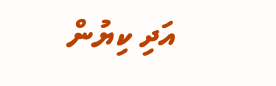އަދި ކިޔުން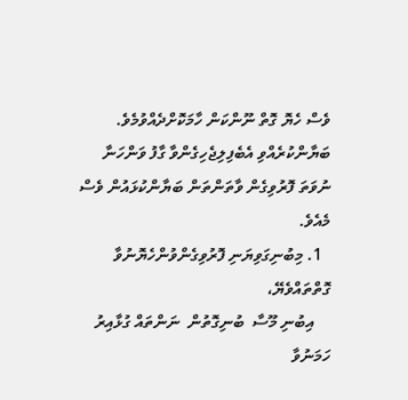ވެސް ހެޔޮ ގޮތް ނޫންކަން ހާމަކޮށްދެއްވުމެވެ. ބަޔާންކުރެއްވި އެބެފިލިޖެހިގެންވާ ގާފު ވަންހަނާ ނުވަތަ ފޮރުވިގެން ވާތަންތަން ބަޔާންކުޅައުން ވެސް މެއެވެ.
  1. މިބުނިގަވިޔަނި ފޮރުވިގެންވުންހެޔޮނުވާ ގޮތްތައްވެޔޭ،
    އިބުނި މޫސާ  ބުނިގޮތުން  ނަންތައް ގުޅާއިރު ހަމަނުވާ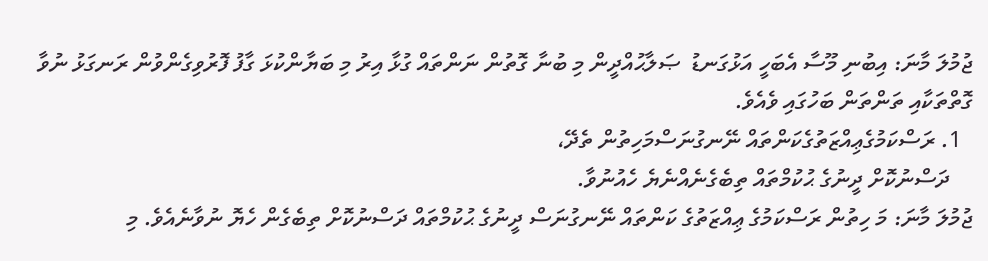ޖުމުލަ މާނަ: އިބުނި މޫސާ އެބަހީ އަޅުގަނޑު  ޞަލާޙުއްދީން މި ބުނާ ގޮތުން ނަންތައް ގުޅާ އިރު މި ބަޔާންކުޅަ ގާފު ފޮރުވިގެންވުން ރަނގަޅު ނުވާ ގޮތްތަކާއި ތަންތަން ބަހުގައި ވެއެވެ.
  1. ރަސްކަމުގެޢިއްޒަތުގެކަންތައް ނޭނގުނަސްމަހިތުން ތެދޭ،
    ދަސްނުކޮށް ދީނުގެ ޙުކުމްތައް ތިބެގެނެއްނެޔެ ހެއުނުވާ.
ޖުމުލަ މާނަ: މަ ހިތުން ރަސްކަމުގެ ޢިއްޒަތުގެ ކަންތައް ނޭނގުނަސް ދީނުގެ ޙުކުމްތައް ދަސްނުކޮށް ތިބެގެން ހެޔޮ ނުވާނެއެވެ. މި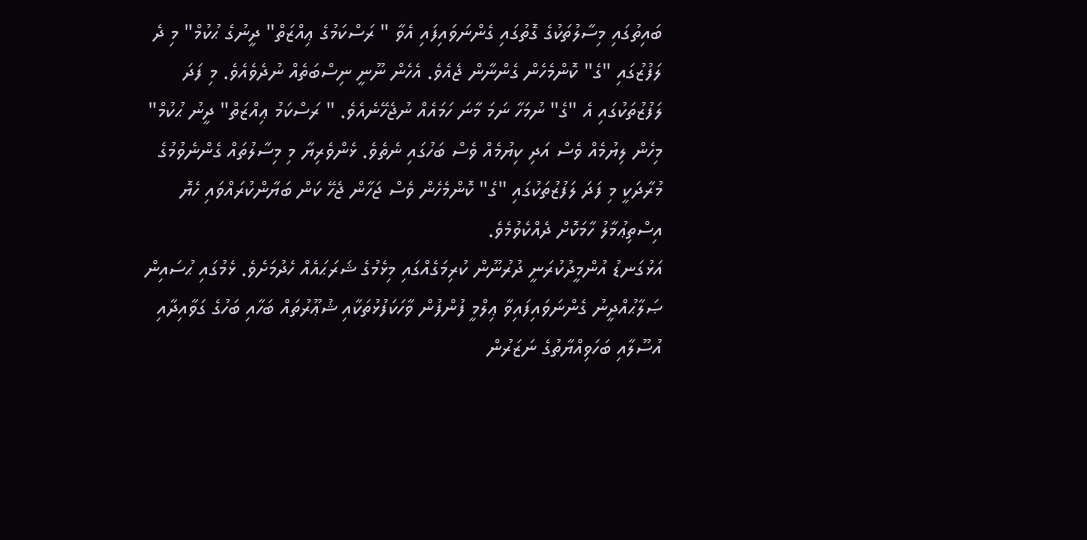ބައިތުގައި މިސާލުތަކުގެ ގޮތުގައި ގެންނަވައިފައި އެވާ " ރަސްކަމުގެ ޢިއްޒަތް" ދީނުގެ ޙުކުމް" މި ދެ ލަފުޒުގައި "ގެ" ކޮންމެހެން ގެންނާން ޖެއެވެ. އެހެން ނޫނީ ނިސްބަތެއް ނުދެވެއެވެ. މި ފަދަ ލަފުޒުތަކުގައި އެ "ގެ" ނުމަހާ ނަމަ މާނަ ހަމައެއް ނުޖެހޭނެއެވެ. " ރަސްކަމު ޢިއްޒަތް" ދީނު ޙުކުމް" މިހެން ލިޔުމެއް ވެސް އަދި ކިޔުމެއް ވެސް ބަހުގައި ނެތެވެ. ޅެންވެރިޔާ މި މިސާލުތައް ގެންނެވުމުގެ މުރާދަކީ މި ފަދަ ލަފުޒުތަކުގައި "ގެ" ކޮންމެހެން ވެސް ޖަހާން ޖެހޭ ކަން ބަޔާންކުރައްވައި ހެޔޮ އިސްތިޢުމާލު ހާމަކޮށް ދެއްކެވުމެވެ.
އަޅުގަނޑު އުންމީދުކުރަނީ ދުރުނޫން ކުރިމަގެއްގައި މިޅެމުގެ ޝަރަޙައެއް ހެދުމަށެވެ. ޅެމުގައި ޙުސައިން ޞަލާޙުއްދީނު ގެންނަވައިފައިވާ ޢިލްމީ ފުންފުން ވާހަކަފުޅުތަކާއި ޝުޢޫރުތައް ބަހާއި ބަހުގެ ގަވާއިދާއި އުސޫލާއި ބަހަވިއްޔާތުގެ ނަޒަރުން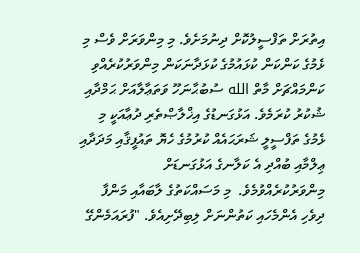އިތުރަށް ތަފްސީލުކޮށް ދިނުމަށެވެ. މި މިންވަރަށް ވެސް މި ޅެމުގެ ކަންކަން ކުޅައުމުގެ ކުޅަދާނަކަން މިންވަރުކުރެއްވި ކަންމައްޗަށް މާތް الله ސުބުޙާނަހޫ ވަތަޢާލާއަށް ޙަމްދާއި ޝުކުރު ކުރަމެވެ. އަޅުގަނޑުގެ އިޚްލާޞްތެރި ދުޢާއަކީ މި ޅެމުގެ ތަފްސީލީ ޝަރަޙައެއް ކުރުމުގެ ހެޔޮ ތައުފީޤާއި މަދަދާއި ޢިލްމާއި ބުއްދި އެ ކަލާނގެ އަޅުގަނޑަށް މިންވަރުކުރެއްވުމެވެ.  މި މަސައްކަތުގެ ލާބައާއި މަންފާ ދިވެހި އެންމެހައި ކަތުންނަށް ލިބިދޭށިއެވެ. "ފުރައަމެންގޭ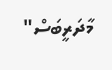މާދަރީބަސް"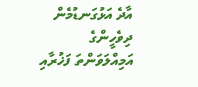އާދެ އަޅުގަނޑުމެން ދިވެހީންގެ އަމިއްލަވަންތަ ފަޚުރާއި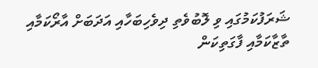ޝަރަފުކަމުގައި ވި ލޮބުވެތި ދިވެހިބަހާއި އަދަބަށް އާރޯކަމާއި ތާޒާކަމާއި ފާގަތިކަން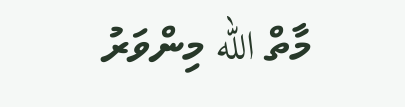މާތް الله މިންވަރު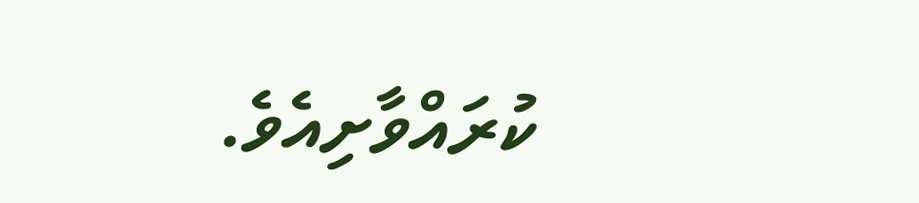ކުރައްވާށިއެވެ.